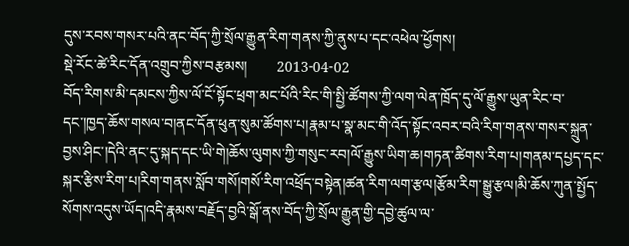དུས་རབས་གསར་པའི་ནང་བོད་ཀྱི་སྲོལ་རྒྱུན་རིག་གནས་ཀྱི་ནུས་པ་དང་འཕེལ་ཕྱོགས།
སྡེ་རོང་ཚེ་རིང་དོན་འགྲུབ་ཀྱིས་བརྩམས།        2013-04-02
བོད་རིགས་མི་དམངས་ཀྱིས་ལོ་ངོ་སྟོང་ཕྲག་མང་པོའི་རིང་གི་སྤྱི་ཚོགས་ཀྱི་ལག་ལེན་ཁྲོད་དུ་ལོ་རྒྱུས་ཡུན་རིང་བ་དང་།ཁྱད་ཆོས་གསལ་བ།ནང་དོན་ཕུན་སུམ་ཚོགས་པ།རྣམ་པ་སྣ་མང་གི་འོད་སྟོང་འབར་བའི་རིག་གནས་གསར་སྐྲུན་བྱས་ཤིང་།དེའི་ནང་དུ་སྐད་དང་ཡི་གེ།ཆོས་ལུགས་ཀྱི་གསུང་རབ།ལོ་རྒྱུས་ཡིག་ཆ།གཏན་ཚིགས་རིག་པ།གནམ་དཔྱད་དང་སྐར་རྩིས་རིག་པ།རིག་གནས་སློབ་གསོ།གསོ་རིག་འཕྲོད་བསྟེན།ཚན་རིག་ལག་རྩལ།རྩོམ་རིག་སྒྱུ་རྩལ།མི་ཆོས་ཀུན་སྤྱོད་སོགས་འདུས་ཡོད།འདི་རྣམས་བརྗོད་བྱའི་སྒོ་ནས་བོད་ཀྱི་སྲོལ་རྒྱུན་གྱི་དབྱེ་ཚུལ་ལ་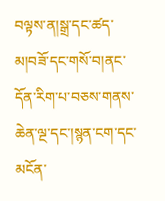བལྟས་ན།སྒྲ་དང་ཚད་མ།བཟོ་དང་གསོ་བ།ནང་དོན་རིག་པ་བཅས་གནས་ཆེན་ལྔ་དང་།སྙན་ངག་དང་མངོན་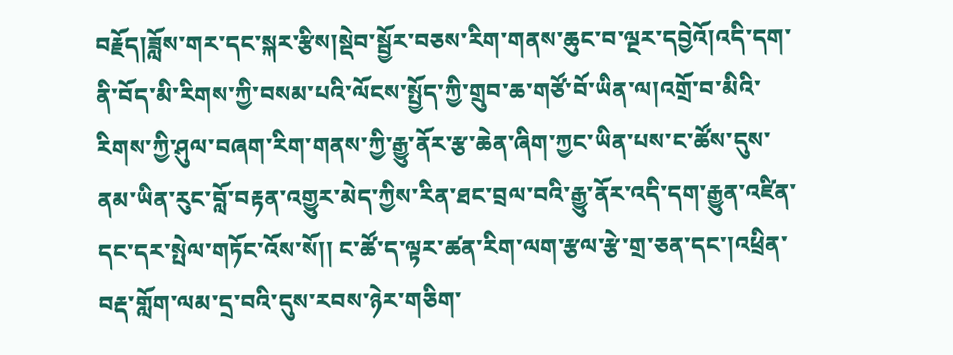བརྗོད།ཟློས་གར་དང་སྐར་རྩིས།སྡེབ་སྦྱོར་བཅས་རིག་གནས་ཆུང་བ་ལྔར་དབྱེའོ།འདི་དག་ནི་བོད་མི་རིགས་ཀྱི་བསམ་པའི་ལོངས་སྤྱོད་ཀྱི་གྲུབ་ཆ་གཙོ་བོ་ཡིན་ལ།འགྲོ་བ་མིའི་རིགས་ཀྱི་ཤུལ་བཞག་རིག་གནས་ཀྱི་རྒྱུ་ནོར་རྩ་ཆེན་ཞིག་ཀྱང་ཡིན་པས་ང་ཚོས་དུས་ནམ་ཡིན་རུང་བློ་བརྟན་འགྱུར་མེད་ཀྱིས་རིན་ཐང་བྲལ་བའི་རྒྱུ་ནོར་འདི་དག་རྒྱུན་འཛིན་དང་དར་སྤེལ་གཏོང་འོས་སོ།། ང་ཚོ་ད་ལྟར་ཚན་རིག་ལག་རྩལ་རྩེ་གྲ་ཅན་དང་།འཕྲིན་བརྡ་གློག་ལམ་དྲ་བའི་དུས་རབས་ཉེར་གཅིག་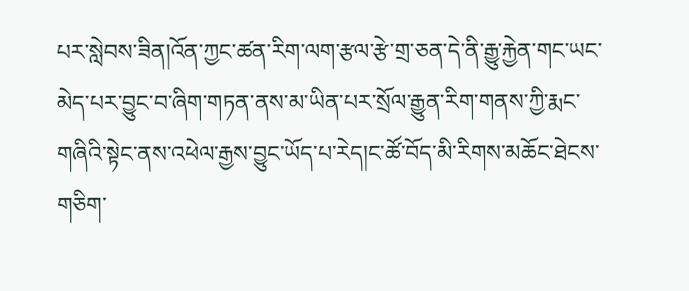པར་སླེབས་ཟིན།འོན་ཀྱང་ཚན་རིག་ལག་རྩལ་རྩེ་གྲ་ཅན་དེ་ནི་རྒྱུ་རྐྱེན་གང་ཡང་མེད་པར་བྱུང་བ་ཞིག་གཏན་ནས་མ་ཡིན་པར་སྲོལ་རྒྱུན་རིག་གནས་ཀྱི་རྨང་གཞིའི་སྟེང་ནས་འཕེལ་རྒྱས་བྱུང་ཡོད་པ་རེད།ང་ཚོ་བོད་མི་རིགས་མཆོང་ཐེངས་གཅིག་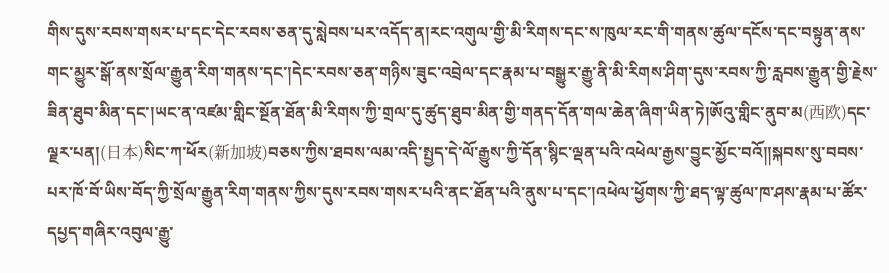གིས་དུས་རབས་གསར་པ་དང་དེང་རབས་ཅན་དུ་སླེབས་པར་འདོད་ན།རང་འགུལ་གྱི་མི་རིགས་དང་ས་ཁུལ་རང་གི་གནས་ཚུལ་དངོས་དང་བསྟུན་ནས་གང་མྱུར་སྒོ་ནས་སྲོལ་རྒྱུན་རིག་གནས་དང་།དེང་རབས་ཅན་གཉིས་ཟུང་འབྲེལ་དང་རྣམ་པ་བསྒྱུར་རྒྱུ་ནི་མི་རིགས་ཤིག་དུས་རབས་ཀྱི་རླབས་རྒྱུན་གྱི་རྗེས་ཟིན་ཐུབ་མིན་དང་།ཡང་ན་འཛམ་གླིང་སྔོན་ཐོན་མི་རིགས་ཀྱི་གྲལ་དུ་ཚུད་ཐུབ་མིན་གྱི་གནད་དོན་གལ་ཆེན་ཞིག་ཡིན་ཏེ།ཨོའུ་གླིང་ནུབ་མ(西欧)དང་ལྗར་པན།(日本)སིང་ཀ་ཕོར(新加坡)བཅས་ཀྱིས་ཐབས་ལམ་འདི་སྤྱད་དེ་ལོ་རྒྱུས་ཀྱི་དོན་སྙིང་ལྡན་པའི་འཕེལ་རྒྱས་བྱུང་མྱོང་བའོ།།སྐབས་སུ་བབས་པར་ཁོ་བོ་ཡིས་བོད་ཀྱི་སྲོལ་རྒྱུན་རིག་གནས་ཀྱིས་དུས་རབས་གསར་པའི་ནང་ཐོན་པའི་ནུས་པ་དང་།འཕེལ་ཕྱོགས་ཀྱི་ཐད་ལྟ་ཚུལ་ཁ་ཤས་རྣམ་པ་ཚོར་དཔྱད་གཞིར་འབུལ་རྒྱུ་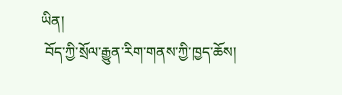ཡིན།
 བོད་ཀྱི་སྲོལ་རྒྱུན་རིག་གནས་ཀྱི་ཁྱད་ཆོས།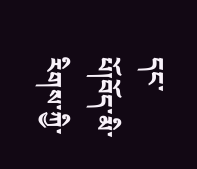དང་པོ།བོད་མི་རིགས་ཀྱི་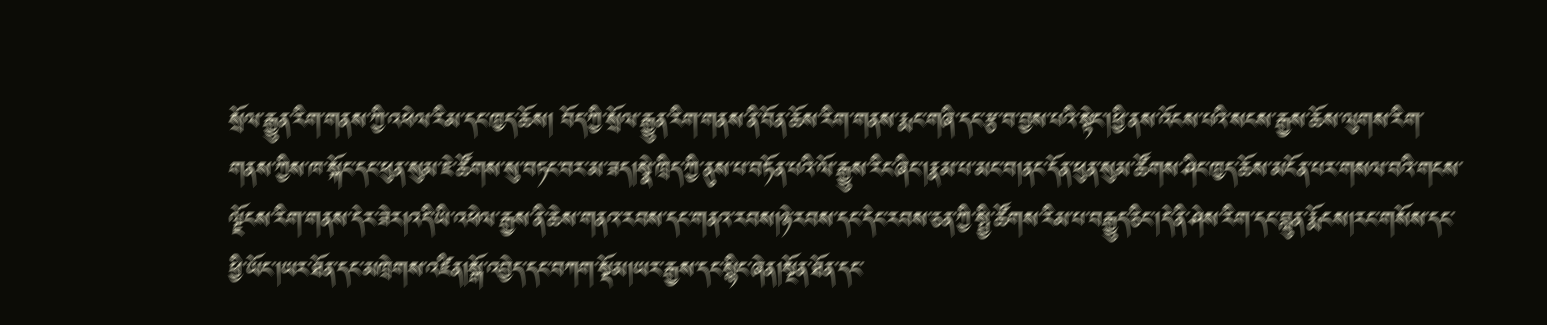སྲོལ་རྒྱུན་རིག་གནས་ཀྱི་འཕེལ་རིམ་དང་ཁྱད་ཆོས། བོད་ཀྱི་སྲོལ་རྒྱུན་རིག་གནས་ནི་བོན་ཆོས་རིག་གནས་རྨང་གཞི་དང་རྩ་བ་བྱས་པའི་སྟེང་།ཕྱི་ནས་འོངས་པའི་སངས་རྒྱས་ཆོས་ལུགས་རིག་གནས་ཀྱིས་ཁ་སྐོང་དང་ཕུན་སུམ་ཇེ་ཚོགས་སུ་བཏང་བར་མ་ཟད།སྣེ་ཁྲིད་ཀྱི་ནུས་པ་བཏོན་པའི་ལོ་རྒྱུས་རིང་ཞིང་།རྣམ་པ་མང་བ།ནང་དོན་ཕུན་སུམ་ཚོགས་ཤིང་ཁྱད་ཆོས་མངོན་པར་གསལ་བའི་གངས་ལྗོངས་རིག་གནས་དེར་ཟེར།འདི་ཡི་འཕེལ་རྒྱས་ནི་ཆེས་གནའ་རབས་དང་གནའ་རབས།ཉེ་རབས་དང་དེང་རབས་ཅན་ཀྱི་སྤྱི་ཚོགས་རིམ་པ་བརྒྱུད་ཅིང་།དེ་ནི་ཤེས་རིག་དང་བླུན་རྨོངས།རང་གསོས་དང་ཕྱི་ཡོང་།ཡར་ཐོན་དང་མཁྲེགས་འཛིན།སྒོ་འབྱེད་དང་བཀག་སྡོམ།ཡར་རྒྱས་དང་སྙིང་ཞེན།སྔོན་ཐོན་དང་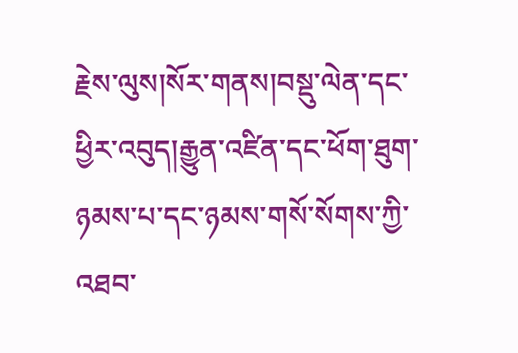རྗེས་ལུས།སོར་གནས།བསྡུ་ལེན་དང་ཕྱིར་འབུད།རྒྱུན་འཛིན་དང་ཕོག་ཐུག་ཉམས་པ་དང་ཉམས་གསོ་སོགས་ཀྱི་འཐབ་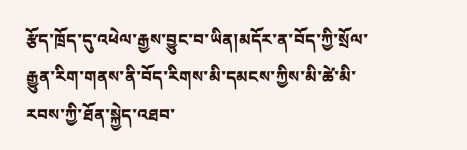རྩོད་ཁྲོད་དུ་འཕེལ་རྒྱས་བྱུང་བ་ཡིན།མདོར་ན་བོད་ཀྱི་སྲོལ་རྒྱུན་རིག་གནས་ནི་བོད་རིགས་མི་དམངས་ཀྱིས་མི་ཚེ་མི་རབས་ཀྱི་ཐོན་སྐྱེད་འཐབ་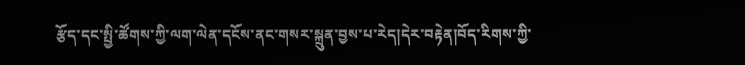རྩོད་དང་སྤྱི་ཚོགས་ཀྱི་ལག་ལེན་དངོས་ནང་གསར་སྐྲུན་བྱས་པ་རེད།དེར་བརྟེན།བོད་རིགས་ཀྱི་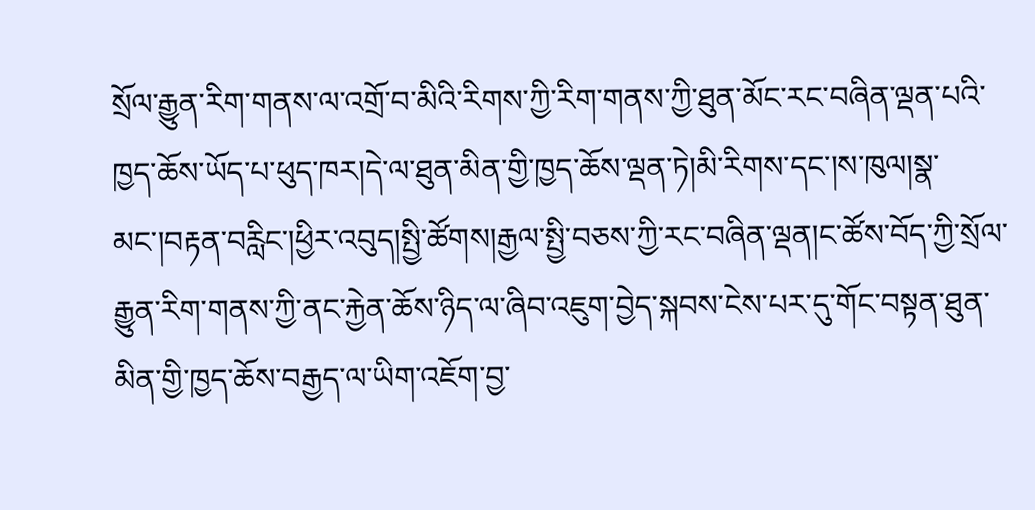སྲོལ་རྒྱུན་རིག་གནས་ལ་འགྲོ་བ་མིའི་རིགས་ཀྱི་རིག་གནས་ཀྱི་ཐུན་མོང་རང་བཞིན་ལྡན་པའི་ཁྱད་ཆོས་ཡོད་པ་ཕུད་ཁར།དེ་ལ་ཐུན་མིན་གྱི་ཁྱད་ཆོས་ལྡན་ཏེ།མི་རིགས་དང་།ས་ཁུལ།སྣ་མང་།བརྟན་བརླིང་།ཕྱིར་འབུད།སྤྱི་ཚོགས།རྒྱལ་སྤྱི་བཅས་ཀྱི་རང་བཞིན་ལྡན།ང་ཚོས་བོད་ཀྱི་སྲོལ་རྒྱུན་རིག་གནས་ཀྱི་ནང་རྐྱེན་ཆོས་ཉིད་ལ་ཞིབ་འཇུག་བྱེད་སྐབས་ངེས་པར་དུ་གོང་བསྟན་ཐུན་མིན་གྱི་ཁྱད་ཆོས་བརྒྱད་ལ་ཡིག་འཇོག་བྱ་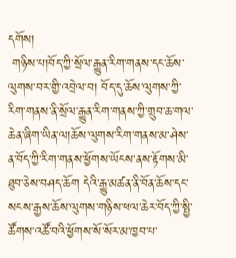དགོས།
 གཉིས་པ།བོད་ཀྱི་སྲོལ་རྒྱུན་རིག་གནས་དང་ཆོས་ལུགས་བར་གྱི་འབྲེལ་བ། བོད་དུ་ཆོས་ལུགས་ཀྱི་རིག་གནས་ནི་སྲོལ་རྒྱུན་རིག་གནས་ཀྱི་གྲུབ་ཆ་གལ་ཆེན་ཞིག་ཡིན་ལ།ཆོས་ལུགས་རིག་གནས་མ་ཤེས་ན་བོད་ཀྱི་རིག་གནས་ཕྱོགས་ཡོངས་ནས་རྟོགས་མི་ཐུབ་ཅེས་བཤད་ཆོག དེའི་རྒྱུ་མཚན་ནི་བོན་ཆོས་དང་སངས་རྒྱས་ཆོས་ལུགས་གཉིས་ཕལ་ཆེར་བོད་ཀྱི་སྤྱི་ཚོགས་འཚོ་བའི་ཕྱོགས་སོ་སོར་མ་ཁྱབ་པ་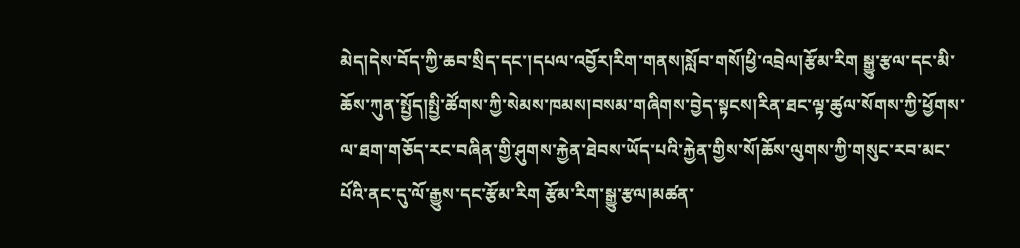མེད།དེས་བོད་ཀྱི་ཆབ་སྲིད་དང་།དཔལ་འབྱོར།རིག་གནས།སློབ་གསོ།ཕྱི་འབྲེལ།རྩོམ་རིག སྒྱུ་རྩལ་དང་མི་ཆོས་ཀུན་སྤྱོད།སྤྱི་ཚོགས་ཀྱི་སེམས་ཁམས།བསམ་གཞིགས་བྱེད་སྟངས།རིན་ཐང་ལྟ་ཚུལ་སོགས་ཀྱི་ཕྱོགས་ལ་ཐག་གཅོད་རང་བཞིན་གྱི་ཤུགས་རྐྱེན་ཐེབས་ཡོད་པའི་རྐྱེན་གྱིས་སོ།ཆོས་ལུགས་ཀྱི་གསུང་རབ་མང་པོའི་ནང་དུ་ལོ་རྒྱུས་དང་རྩོམ་རིག རྩོམ་རིག་སྒྱུ་རྩལ།མཚན་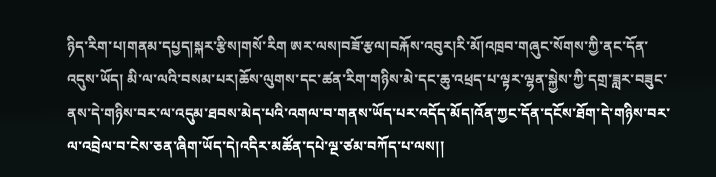ཉིད་རིག་པ།གནམ་དཔྱད།སྐར་རྩིས།གསོ་རིག ཨར་ལས།བཟོ་རྩལ།བརྐོས་འབུར།རི་མོ།འཁྲབ་གཞུང་སོགས་ཀྱི་ནང་དོན་འདུས་ཡོད། མི་ལ་ལའི་བསམ་པར།ཆོས་ལུགས་དང་ཚན་རིག་གཉིས་མེ་དང་ཆུ་འཕྲད་པ་ལྟར་ལྷན་སྐྱེས་ཀྱི་དགྲ་ཟླར་བཟུང་ནས་དེ་གཉིས་བར་ལ་འདུམ་ཐབས་མེད་པའི་འགལ་བ་གནས་ཡོད་པར་འདོད་མོད།འོན་ཀྱང་དོན་དངོས་ཐོག་དེ་གཉིས་བར་ལ་འབྲེལ་བ་ངེས་ཅན་ཞིག་ཡོད་དེ།འདིར་མཚོན་དཔེ་ལྔ་ཙམ་བཀོད་པ་ལས།།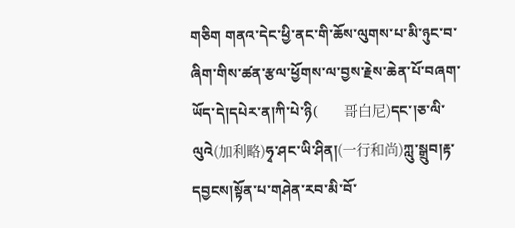གཅིག གནའ་དེང་ཕྱི་ནང་གི་ཆོས་ལུགས་པ་མི་ཉུང་བ་ཞིག་གིས་ཚན་རྩལ་ཕྱོགས་ལ་བྱས་རྗེས་ཆེན་པོ་བཞག་ཡོད་དེ།དཔེར་ན།ཀི་པེ་ཉི(       哥白尼)དང་།ཅ་ལི་ལུའེ(加利略)ཧྭ་ཤང་ཡི་ཤིན།(一行和尚)ཀླུ་སྒྲུབ།རྟ་དབྱངས།སྟོན་པ་གཤེན་རབ་མི་བོ་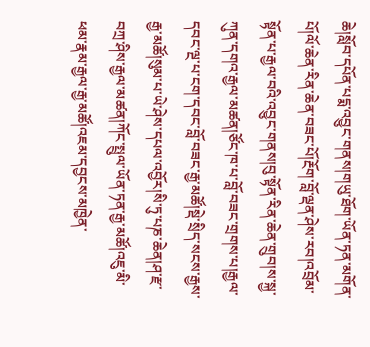ཆེ།སློབ་དཔོན་པདྨ་འབྱུང་གནས།གཡུ་ཐོག་ཡོན་ཏན་མགོན་པོ།ལོ་ཆེན་རིན་ཆེན་བཟང་པོ།རྔོག་བློ་ལྡན་ཤེས་རབ།འབྲོམ་སྟོན་པ་རྒྱལ་བའི་འབྱུང་གནས།བུ་སྟོན་རིན་ཆེན་གྲུབ།ས་སྐྱ་ཀུན་དགའ་རྒྱལ་མཚན།ཙོང་ཁ་པ་བློ་བཟང་གྲགས་པ།རྒྱལ་དབང་ལྔ་པ་ངག་དབང་བློ་བཟང་རྒྱ་མཚོ།སྡེ་སྲིད་སངས་རྒྱས་རྒྱ་མཚོ།སུམ་པ་ཡེ་ཤེས་དཔལ་འབྱོར།སི་ཏུ་པཎ་ཆེན།ཤ་རྫ་བཀྲ་ཤིས་རྒྱལ་མཚན།ཀོང་སྤྲུལ་ཡོན་ཏན་རྒྱ་མཚོ།འཇུ་མི་ཕམ་རྣམ་རྒྱལ་རྒྱ་མཚོ།འཇམ་དབྱངས་མཁྱེན་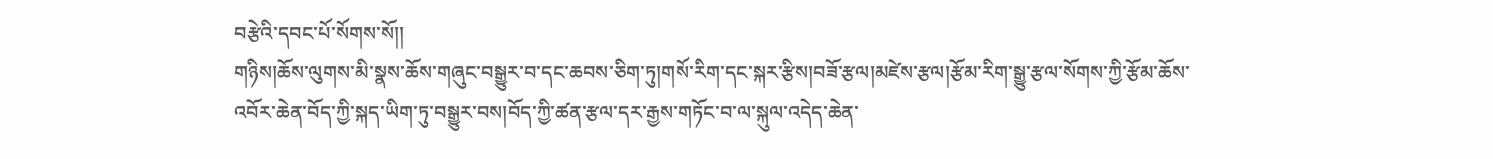བརྩེའི་དབང་པོ་སོགས་སོ།།
གཉིས།ཆོས་ལུགས་མི་སྣས་ཆོས་གཞུང་བསྒྱུར་བ་དང་ཆབས་ཅིག་ཏུ།གསོ་རིག་དང་སྐར་རྩིས།བཟོ་རྩལ།མཛེས་རྩལ།རྩོམ་རིག་སྒྱུ་རྩལ་སོགས་ཀྱི་རྩོམ་ཆོས་འབོར་ཆེན་བོད་ཀྱི་སྐད་ཡིག་ཏུ་བསྒྱུར་བས།བོད་ཀྱི་ཚན་རྩལ་དར་རྒྱས་གཏོང་བ་ལ་སྐུལ་འདེད་ཆེན་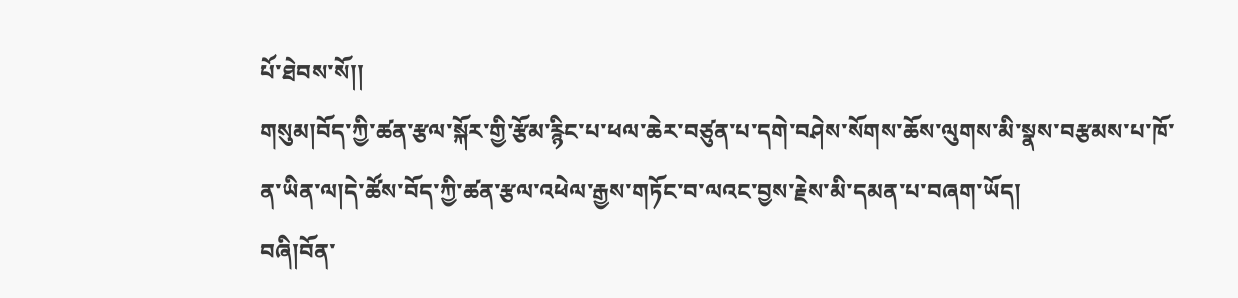པོ་ཐེབས་སོ།།
གསུམ།བོད་ཀྱི་ཚན་རྩལ་སྐོར་གྱི་རྩོམ་རྙིང་པ་ཕལ་ཆེར་བཙུན་པ་དགེ་བཤེས་སོགས་ཆོས་ལུགས་མི་སྣས་བརྩམས་པ་ཁོ་ན་ཡིན་ལ།དེ་ཚོས་བོད་ཀྱི་ཚན་རྩལ་འཕེལ་རྒྱས་གཏོང་བ་ལའང་བྱས་རྗེས་མི་དམན་པ་བཞག་ཡོད།
བཞི།བོན་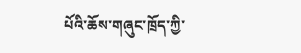པོའི་ཆོས་གཞུང་ཁྲོད་ཀྱི་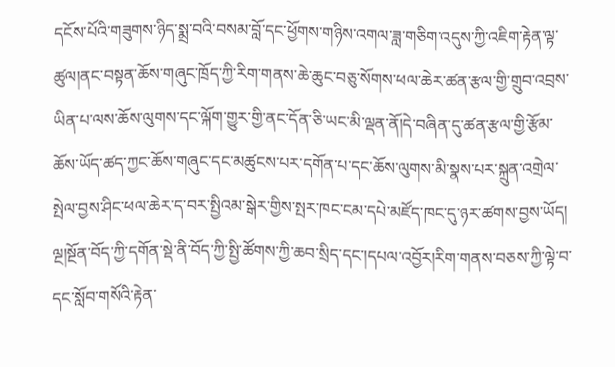དངོས་པོའི་གཟུགས་ཉིད་སྨྲ་བའི་བསམ་བློ་དང་ཕྱོགས་གཉིས་འགལ་ཟླ་གཅིག་འདུས་ཀྱི་འཇིག་རྟེན་ལྟ་ཚུལ།ནང་བསྟན་ཆོས་གཞུང་ཁྲོད་ཀྱི་རིག་གནས་ཆེ་ཆུང་བཅུ་སོགས་ཕལ་ཆེར་ཚན་རྩལ་གྱི་གྲུབ་འབྲས་ཡིན་པ་ལས་ཆོས་ལུགས་དང་ལྐོག་གྱུར་གྱི་ནང་དོན་ཅི་ཡང་མི་ལྡན་ནོ།དེ་བཞིན་དུ་ཚན་རྩལ་གྱི་རྩོམ་ཆོས་ཡོད་ཚད་ཀྱང་ཆོས་གཞུང་དང་མཚུངས་པར་དགོན་པ་དང་ཆོས་ལུགས་མི་སྣས་པར་སྐྲུན་འགྲེལ་སྤེལ་བྱས་ཤིང་ཕལ་ཆེར་ད་བར་སྤྱིའམ་སྒེར་གྱིས་སྤར་ཁང་ངམ་དཔེ་མཛོད་ཁང་དུ་ཉར་ཚགས་བྱས་ཡོད།
ལྔ།སྔོན་བོད་ཀྱི་དགོན་སྡེ་ནི་བོད་ཀྱི་སྤྱི་ཚོགས་ཀྱི་ཆབ་སྲིད་དང་།དཔལ་འབྱོར།རིག་གནས་བཅས་ཀྱི་ལྟེ་བ་དང་སློབ་གསོའི་རྟེན་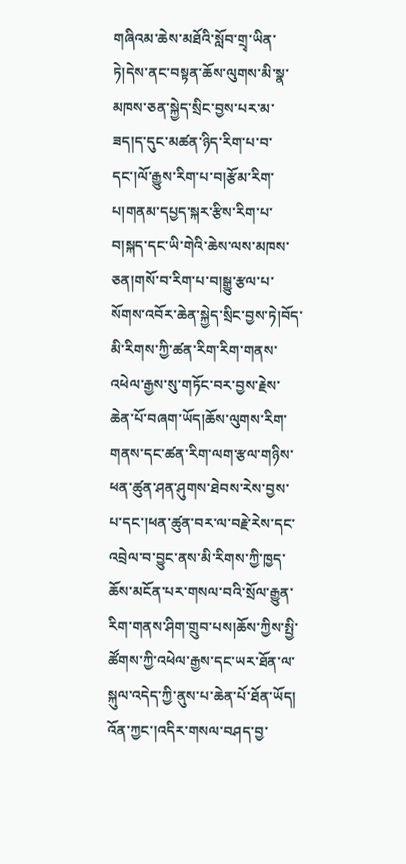གཞིའམ་ཆེས་མཐོའི་སློབ་གྲྭ་ཡིན་ཏེ།དེས་ནང་བསྟན་ཆོས་ལུགས་མི་སྣ་མཁས་ཅན་སྐྱེད་སྲིང་བྱས་པར་མ་ཟད།ད་དུང་མཚན་ཉིད་རིག་པ་བ་དང་།ལོ་རྒྱུས་རིག་པ་བ།རྩོམ་རིག་པ།གནམ་དཔྱད་སྐར་རྩིས་རིག་པ་བ།སྐད་དང་ཡི་གེའི་ཆེས་ལས་མཁས་ཅན།གསོ་བ་རིག་པ་བ།སྒྱུ་རྩལ་པ་སོགས་འབོར་ཆེན་སྐྱེད་སྲིང་བྱས་ཏེ།བོད་མི་རིགས་ཀྱི་ཚན་རིག་རིག་གནས་འཕེལ་རྒྱས་སུ་གཏོང་བར་བྱས་རྗེས་ཆེན་པོ་བཞག་ཡོད།ཆོས་ལུགས་རིག་གནས་དང་ཚན་རིག་ལག་རྩལ་གཉིས་ཕན་ཚུན་ཤན་ཤུགས་ཐེབས་རེས་བྱས་པ་དང་།ཕན་ཚུན་བར་ལ་བརྗེ་རེས་དང་འབྲེལ་བ་བྱུང་ནས་མི་རིགས་ཀྱི་ཁྱད་ཆོས་མངོན་པར་གསལ་བའི་སྲོལ་རྒྱུན་རིག་གནས་ཤིག་གྲུབ་པས།ཆོས་ཀྱིས་སྤྱི་ཚོགས་ཀྱི་འཕེལ་རྒྱས་དང་ཡར་ཐོན་ལ་སྐུལ་འདེད་ཀྱི་ནུས་པ་ཆེན་པོ་ཐོན་ཡོད།
འོན་ཀྱང་།འདིར་གསལ་བཤད་བྱ་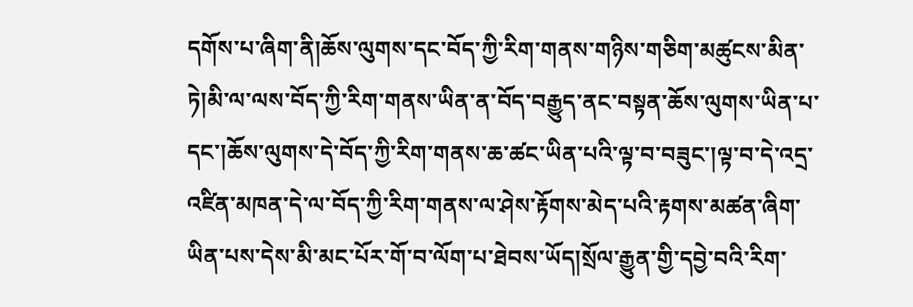དགོས་པ་ཞིག་ནི།ཆོས་ལུགས་དང་བོད་ཀྱི་རིག་གནས་གཉིས་གཅིག་མཚུངས་མིན་ཏེ།མི་ལ་ལས་བོད་ཀྱི་རིག་གནས་ཡིན་ན་བོད་བརྒྱུད་ནང་བསྟན་ཆོས་ལུགས་ཡིན་པ་དང་།ཆོས་ལུགས་དེ་བོད་ཀྱི་རིག་གནས་ཆ་ཚང་ཡིན་པའི་ལྟ་བ་བཟུང་།ལྟ་བ་དེ་འདྲ་འཛིན་མཁན་དེ་ལ་བོད་ཀྱི་རིག་གནས་ལ་ཤེས་རྟོགས་མེད་པའི་རྟགས་མཚན་ཞིག་ཡིན་པས་དེས་མི་མང་པོར་གོ་བ་ལོག་པ་ཐེབས་ཡོད།སྲོལ་རྒྱུན་གྱི་དབྱེ་བའི་རིག་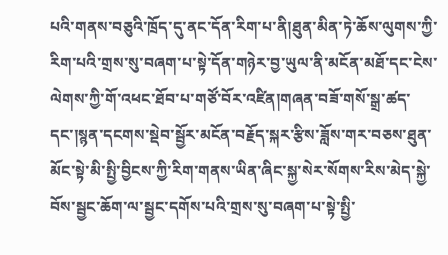པའི་གནས་བཅུའི་ཁྲོད་དུ་ནང་དོན་རིག་པ་ནི།ཐུན་མིན་ཏེ་ཆོས་ལུགས་ཀྱི་རིག་པའི་གྲས་སུ་བཞག་པ་སྟེ་དོན་གཉེར་བྱ་ཡུལ་ནི་མངོན་མཐོ་དང་ངེས་ལེགས་ཀྱི་གོ་འཕང་ཐོབ་པ་གཙོ་བོར་འཛིན།གཞན་བཟོ་གསོ་སྒྲ་ཚད་དང་།སྙན་དངགས་སྡེབ་སྦྱོར་མངོན་བརྗོད་སྐར་རྩིས་ཟློས་གར་བཅས་ཐུན་མོང་སྟེ་མི་སྤྱི་བྱིངས་ཀྱི་རིག་གནས་ཡིན་ཞིང་སྐྱ་སེར་སོགས་རིས་མེད་སྐྱེ་བོས་སྦྱང་ཆོག་ལ་སྦྱང་དགོས་པའི་གྲས་སུ་བཞག་པ་སྟེ་སྤྱི་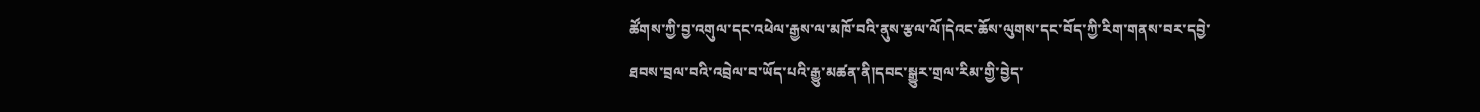ཚོགས་ཀྱི་བྱ་འགུལ་དང་འཕེལ་རྒྱས་ལ་མཁོ་བའི་ནུས་རྩལ་ལོ།དེའང་ཆོས་ལུགས་དང་བོད་ཀྱི་རིག་གནས་བར་དབྱེ་ཐབས་བྲལ་བའི་འབྲེལ་བ་ཡོད་པའི་རྒྱུ་མཚན་ནི།དབང་སྒྱུར་གྲལ་རིམ་གྱི་བྱེད་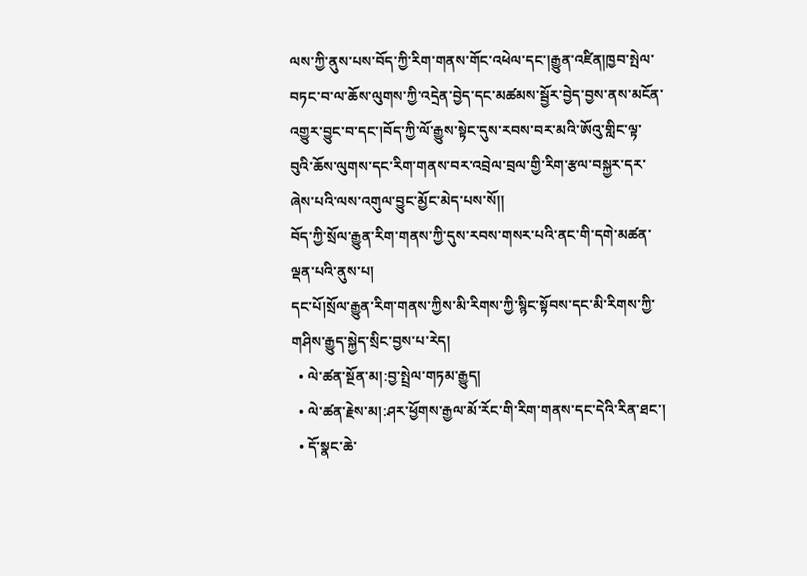ལས་ཀྱི་ནུས་པས་བོད་ཀྱི་རིག་གནས་གོང་འཕེལ་དང་།རྒྱུན་འཛིན།ཁྱབ་སྤེལ་བཏང་བ་ལ་ཆོས་ལུགས་ཀྱི་འདྲེན་བྱེད་དང་མཚམས་སྦྱོར་བྱེད་བྱས་ནས་མངོན་འགྱུར་བྱུང་བ་དང་།བོད་ཀྱི་ལོ་རྒྱུས་སྟེང་དུས་རབས་བར་མའི་ཨོའུ་གླིང་ལྟ་བུའི་ཆོས་ལུགས་དང་རིག་གནས་བར་འབྲེལ་བྲལ་གྱི་རིག་རྩལ་བསྐྱར་དར་ཞེས་པའི་ལས་འགུལ་བྱུང་མྱོང་མེད་པས་སོ།།
བོད་ཀྱི་སྲོལ་རྒྱུན་རིག་གནས་ཀྱི་དུས་རབས་གསར་པའི་ནང་གི་དགེ་མཚན་ལྡན་པའི་ནུས་པ།
དང་པོ།སྲོལ་རྒྱུན་རིག་གནས་ཀྱིས་མི་རིགས་ཀྱི་སྙིང་སྟོབས་དང་མི་རིགས་ཀྱི་གཤིས་རྒྱུད་སྐྱེད་སྲིང་བྱས་པ་རེད།
  • ལེ་ཚན་སྔོན་མ།:བྱ་སྤྲེལ་གཏམ་རྒྱུད།
  • ལེ་ཚན་རྗེས་མ།:ཤར་ཕྱོགས་རྒྱལ་མོ་རོང་གི་རིག་གནས་དང་དེའི་རིན་ཐང་།
  • དོ་སྣང་ཆེ་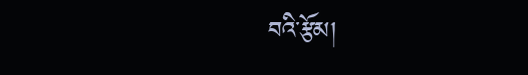བའི་རྩོམ།